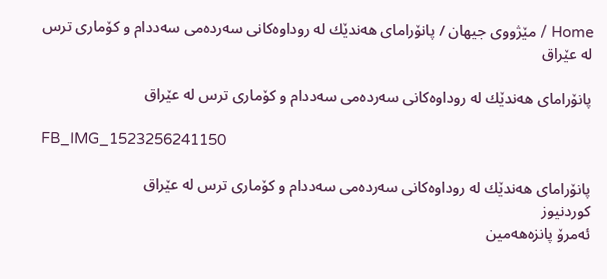Home / مێژووى جیهان / پانۆرامای‌ هه‌ندێك له‌ روداوه‌كانی‌ سه‌رده‌می‌ سه‌ددام و كۆماری‌ ترس له‌ عێراق

پانۆرامای‌ هه‌ندێك له‌ روداوه‌كانی‌ سه‌رده‌می‌ سه‌ددام و كۆماری‌ ترس له‌ عێراق

FB_IMG_1523256241150

پانۆرامای‌ هه‌ندێك له‌ روداوه‌كانی‌ سه‌رده‌می‌ سه‌ددام و كۆماری‌ ترس له‌ عێراق
كوردنيوز
ئه‌مرۆ پانزه‌هه‌مین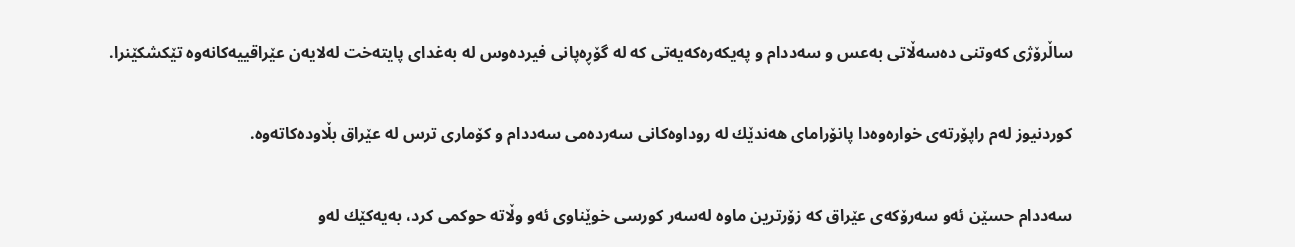ساڵرۆژی‌ كه‌وتنی‌ ده‌سه‌ڵاتی‌ به‌عس و سه‌ددام و په‌یكه‌ره‌كه‌یه‌تی‌ كه‌ له‌ گۆڕه‌پانی‌ فیرده‌وس له‌ به‌غدای‌ پایته‌خت له‌لایه‌ن عێراقییه‌كانه‌وه‌ تێكشكێنرا.

كوردنیوز له‌م راپۆرته‌ی‌ خواره‌وه‌دا پانۆرامای‌ هه‌ندێك له‌ روداوه‌كانی‌ سه‌رده‌می‌ سه‌ددام و كۆماری‌ ترس له‌ عێراق بڵاوده‌كاته‌وه‌.

سه‌ددام حسێن ئه‌و سه‌رۆكه‌ی‌ عێراق كه‌ زۆرترین ماوه‌ له‌سه‌ر كورسی‌ خوێناوی‌ ئه‌و وڵاته‌ حوكمی‌ كرد، به‌یه‌كێك له‌و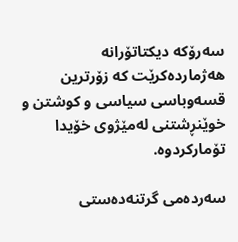سه‌رۆكه‌ دیكتاتۆرانه‌ هه‌ژمارده‌كرێت كه‌ زۆرترین قسه‌وباسی‌ سیاسی‌ و كوشتن و خوێنڕشتنی‌ له‌مێژوی‌ خۆیدا تۆماركردوه‌.

سه‌رده‌می‌ گرتنه‌ده‌ستی‌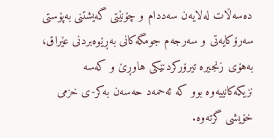ده‌سه‌ڵات له‌لایه‌ن سه‌ددام و چۆنێتی‌ گه‌یشتنی‌ به‌پۆستی‌ سه‌رۆكایه‌تی‌ و سه‌رجه‌م جومگه‌كانی‌ به‌ڕێوه‌بردنی‌ عێراق، به‌هۆی‌ زنجیره‌ تیرۆركردنێكی‌ هاوڕێ و كه‌سه‌ نزیكه‌كانییه‌وه‌ بوو كه‌ ئه‌حمه‌د حه‌سه‌ن به‌كر-ی‌ خزمی‌ خۆیشی‌ گرته‌وه‌.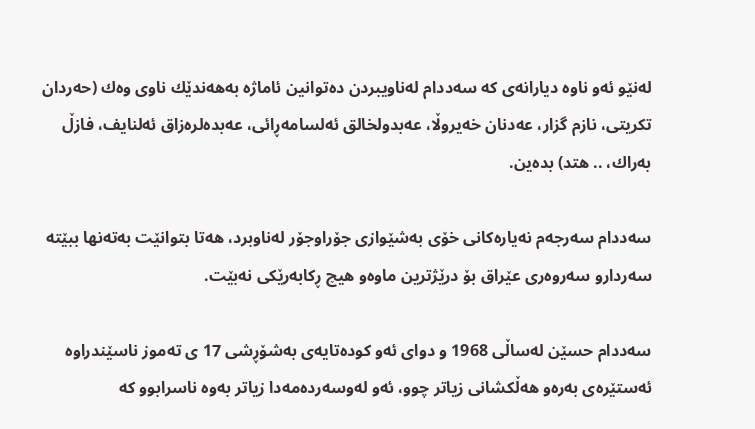له‌نێو ئه‌و ناوه‌ دیارانه‌ی‌ كه‌ سه‌ددام له‌ناویبردن ده‌توانین ئاماژه‌ به‌هه‌ندێك ناوی‌ وه‌ك (حه‌ردان تكریتی‌، نازم گزار، عه‌دنان خه‌یروڵا، عه‌بدولخالق ئه‌لسامه‌ڕائی‌، عه‌بده‌لره‌زاق ئه‌لنایف، فازڵ به‌راك، .. هتد) بده‌ین.

سه‌ددام سه‌رجه‌م نه‌یاره‌كانی‌ خۆی‌ به‌شێوازی‌ جۆراوجۆر له‌ناوبرد، هه‌تا بتوانێت به‌ته‌نها ببێته‌ سه‌ردارو سه‌روه‌ری‌ عێراق بۆ درێژترین ماوه‌و هیچ ڕكابه‌رێكی‌ نه‌بێت.

سه‌ددام حسێن له‌ساڵی‌ 1968 و دوای‌ ئه‌و كوده‌تایه‌ی‌ به‌شۆڕشی‌ 17 ی‌ ته‌موز ناسێندراوه‌ ئه‌ستێره‌ی‌ به‌ره‌و هه‌ڵكشانی‌ زیاتر چوو، ئه‌و له‌وسه‌رده‌مه‌دا‌ زیاتر به‌وه‌ ناسرابوو كه‌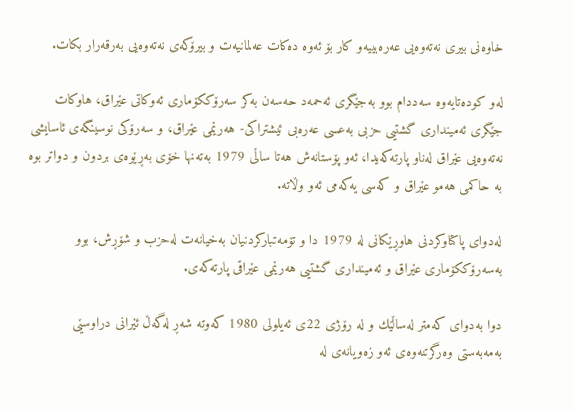خاوه‌نی‌ بیری‌ نه‌ته‌وه‌یی‌ عه‌ره‌بییه‌و كار بۆ ئه‌وه‌ ده‌كات عه‌لمانیه‌ت و بیرۆكه‌ی‌ نه‌ته‌وه‌یی‌ به‌رقه‌رار بكات.

له‌و كوده‌تایه‌وه‌ سه‌ددام بوو به‌جێگری‌ ئه‌حمه‌د حه‌سه‌ن به‌كر سه‌رۆككۆماری‌ ئه‌وكاتی‌ عێراق، هاوكات جێگری‌ ئه‌مینداری‌ گشتیی‌ حزبی‌ به‌عسی‌ عه‌ره‌بی‌ ئیشتراكی‌- هه‌رێمی‌ عێراق، و سه‌رۆكی‌ نوسینگه‌ی‌ ئاسایشی‌ نه‌ته‌وه‌یی‌ عێراق له‌ناو پارته‌كه‌یدا، ئه‌و پۆستانه‌ش هه‌تا ساڵی‌ 1979 به‌ته‌نها خۆی‌ به‌ڕێوه‌ی‌ بردون و دواتر بوه‌ به‌ حاكمی‌ هه‌مو عێراق و كه‌سی‌ یه‌كه‌می‌ ئه‌و وڵاته‌.

له‌دوای‌ پاكتاوكردنی‌ هاوڕێكانی‌ له‌ 1979 دا و تۆمه‌تباركردنیان به‌خیانه‌ت له‌حزب و شۆڕش، بوو به‌سه‌رۆككۆماری‌ عێراق و ئه‌مینداری‌ گشتیی‌ هه‌رێمی‌ عێراقی‌ پارته‌كه‌ی‌.

دوا به‌دوای‌ كه‌متر له‌ساڵێك و له‌ رۆژی‌ 22ی‌ ئه‌یلولی‌ 1980 كه‌وته‌ شه‌ڕ له‌گه‌ڵ ئێرانی‌ دراوسێی‌  به‌مه‌به‌ستی‌ وه‌رگرتنه‌وه‌ی‌ ئه‌و زه‌ویانه‌ی‌ له‌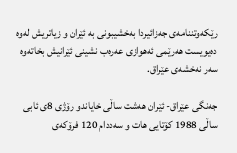رێكه‌وتننامه‌ی‌ جه‌زائیردا به‌خشیبونی‌ به‌ ئێران و زیاتریش له‌وه‌ ده‌یویست هه‌رێمی‌ ئه‌هوازی‌ عه‌ره‌ب نشینی‌ ئێرانیش بخاته‌وه‌ سه‌ر نه‌خشه‌ی‌ عێراق.

جه‌نگی‌ عێراق- ئێران هه‌شت ساڵی‌ خایاندو رۆژی‌ 8ی‌ ئابی‌ ساڵی‌ 1988 كۆتایی‌ هات و سه‌ددام 120 فرۆكه‌ی‌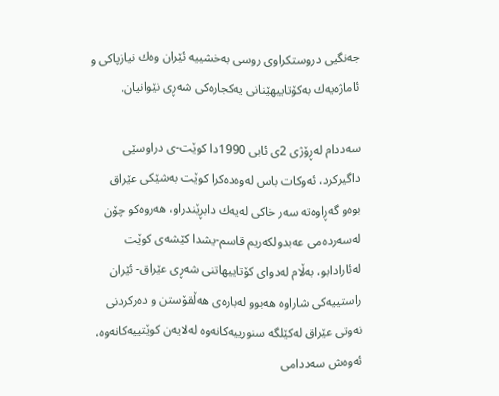جه‌نگیی‌ دروستكراوى روسى به‌خشییه‌ ئێران وه‌ك نیازپاكی‌ و ئاماژه‌یه‌ك به‌كۆتاییهێنانی‌ یه‌كجاره‌كی‌ شه‌ڕی‌ نێوانیان.

سه‌ددام له‌ڕۆژی‌ 2ی‌ ئابی‌ 1990دا كوێت-ی‌ دراوسێی‌ داگیركرد، ئه‌وكات باس له‌وه‌ده‌كرا كوێت به‌شێكی‌ عێراق بوه‌و گه‌ڕاوه‌ته‌ سه‌ر خاكی‌ له‌یه‌ك دابڕێندراو، هه‌روه‌كو چۆن له‌سه‌رده‌می‌ عه‌بدولكه‌ریم قاسم-یشدا كێشه‌ی‌ كوێت له‌ئارادابو، به‌ڵام له‌دوای‌ كۆتاییهاتنی‌ شه‌ڕی‌ عێراق- ئێران راستییه‌كی‌ شاراوه‌ هه‌بوو له‌باره‌ی‌ هه‌ڵقۆستن و ده‌ركردنی‌ نه‌وتی‌ عێراق له‌كێلگه‌ سنورییه‌كانه‌وه‌ له‌لایه‌ن كوێتییه‌كانه‌وه‌، ئه‌وه‌ش سه‌ددامی‌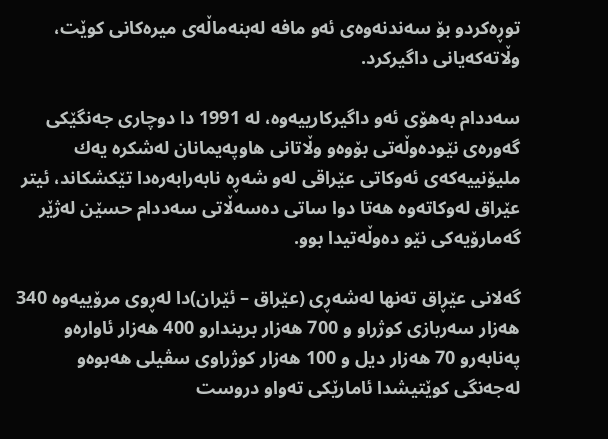توڕه‌كردو بۆ سه‌ندنه‌وه‌ی‌ ئه‌و مافه‌ له‌بنه‌ماڵه‌ی‌ میره‌كانی‌ كوێت، وڵاته‌كه‌یانی‌ داگیركرد.

سه‌ددام به‌هۆی‌ ئه‌و داگیركارییه‌وه‌، له‌ 1991 دا دوچاری‌ جه‌نگێكی‌ گه‌وره‌ی‌ نێوده‌وڵه‌تی‌ بۆوه‌و وڵاتانی‌ هاوپه‌یمانان له‌شكره‌ یه‌ك ملیۆنییه‌كه‌ی‌ ئه‌وكاتی‌ عێراقی له‌و شه‌ڕه‌ نابه‌رابه‌ره‌دا تێكشكاند، ئیتر عێراق له‌وكاته‌وه‌ هه‌تا دوا ساتی‌ ده‌سه‌ڵاتی‌ سه‌ددام حسێن له‌ژێر گه‌مارۆیه‌كی‌ نێو ده‌وڵه‌تیدا بوو.

گه‌لانی‌ عێڕاق ته‌نها له‌شه‌ڕی‌ (عێراق – ئێران)دا له‌ڕوی‌ مرۆییه‌وه ‌340 هه‌زار سه‌ربازی‌ كوژراو و 700 هه‌زار بریندارو 400 هه‌زار ئاواره‌و په‌نابه‌رو 70 هه‌زار دیل و 100 هه‌زار كوژراوی‌ سڤیلی‌ هه‌بوه‌و له‌جه‌نگی‌ كوێتیشدا ئامارێكی‌ ته‌واو دروست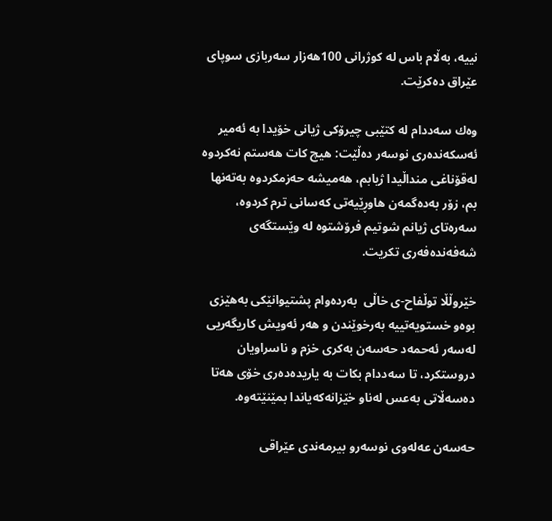نییه‌، به‌ڵام باس له‌ كوژرانی‌ 100هه‌زار سه‌ربازی‌ سوپای‌ عێراق ده‌كرێت.

وه‌ك سه‌ددام له‌ كتێبی‌ چیرۆكی‌ ژیانی‌ خۆیدا به‌ ئه‌میر ئه‌سكه‌نده‌ری‌ نوسه‌ر ده‌ڵێت: هیچ كات هه‌ستم نه‌كردوه‌ له‌قۆناغی‌ منداڵیدا ژیابم، هه‌میشه‌ حه‌زمكردوه‌ به‌ته‌نها بم، زۆر به‌ده‌گمه‌ن هاوڕێیه‌تی‌ كه‌سانی‌ ترم كردوه‌، سه‌ره‌تای‌ ژیانم شوتیم فرۆشتوه‌ له‌ وێستگه‌ی‌ شه‌فه‌نده‌فه‌ری‌ تكریت.

خێروڵڵا توڵفاح-ی‌ خاڵی‌‌  به‌رده‌وام پشتیوانێكی‌ به‌هێزی‌ بوه‌و خستویه‌تییه‌ به‌رخوێندن و هه‌ر ئه‌ویش كاریگه‌ریی‌ له‌سه‌ر ئه‌حمه‌د حه‌سه‌ن به‌كری‌ خزم و ناسراویان دروستكرد، تا سه‌ددام بكات به‌ یاریده‌ده‌ری‌ خۆی‌ هه‌تا ده‌سه‌ڵاتی‌ به‌عس له‌ناو خێزانه‌كه‌یاندا بمێنێته‌وه‌.

حه‌سه‌ن عه‌له‌وی‌ نوسه‌رو بیرمه‌ندی‌ عێراقی‌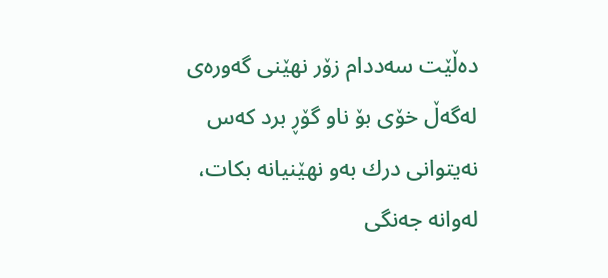ده‌ڵێت سه‌ددام زۆر نهێنی‌ گه‌وره‌ی‌ له‌گه‌ڵ خۆی‌ بۆ ناو گۆڕ برد كه‌س نه‌یتوانی‌ درك به‌و نهێنیانه‌ بكات، له‌وانه‌ جه‌نگی‌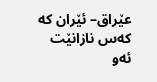عێراق– ئێران كه‌ كه‌س نازانێت ئه‌و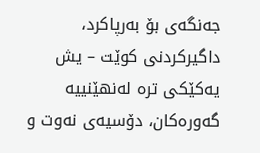جه‌نگه‌ی‌ بۆ به‌رپاكرد، داگیركردنی‌ كوێت – یش یه‌كێكی‌ تره‌ له‌نهێنییه‌ گه‌وره‌كان، دۆسیه‌ی‌ نه‌وت و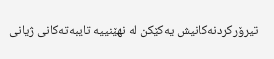تیرۆركردنه‌كانیش یه‌كێكن له‌ نهێنییه‌ تایبه‌ته‌كانی‌ ژیانی‌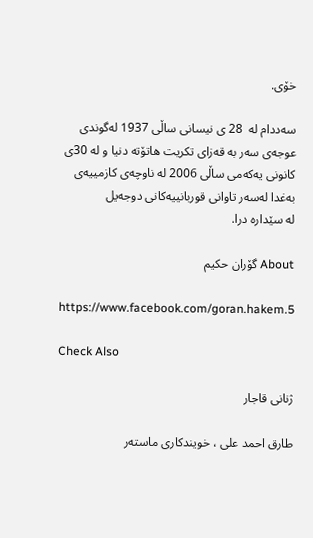خۆی‌.

سه‌ددام له‌  28 ی‌ نیسانی‌ ساڵی‌ 1937 له‌گوندی‌ عوجه‌ی‌ سه‌ر به‌ قه‌زای‌ تكریت هاتۆ‌ته‌ دنیا و له‌ 30ی‌ كانونی‌ یه‌كه‌می‌ ساڵی‌ 2006 له‌ ناوچه‌ی‌ كازمییه‌ی‌ به‌غدا له‌سه‌ر تاوانی‌ قوربانییه‌كانی‌ دوجه‌یل له‌ ‌سێداره‌ درا.

About گۆران حكيم

https://www.facebook.com/goran.hakem.5

Check Also

ژنانی قاجار

طارق احمد علی ، خویندكاری ماستەر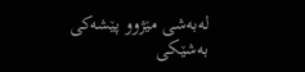لەبەشی مێژوو پێشەكی           بەشێكی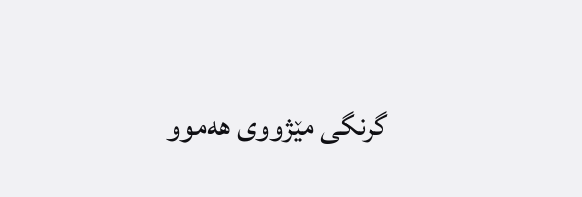گرنگی مێژووی هەموو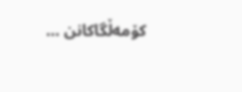كۆمەڵگاكانن …